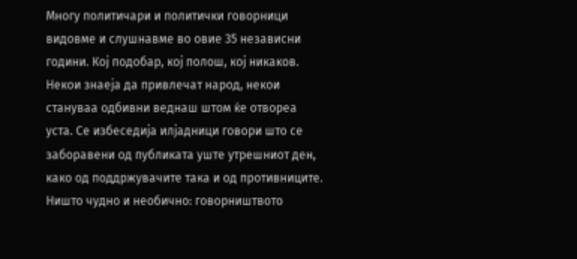Многу политичари и политички говорници видовме и слушнавме во овие 35 независни години. Кој подобар, кој полош, кој никаков. Некои знаеја да привлечат народ, некои стануваa одбивни веднаш штом ќе отвореа уста. Се избеседија илјадници говори што се заборавени од публиката уште утрешниот ден, како од поддржувачите така и од противниците. Ништо чудно и необично: говорништвото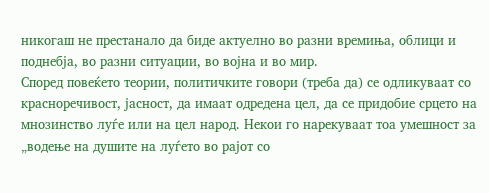никогаш не престанало да биде актуелно во разни времиња, облици и поднебја, во разни ситуации, во војна и во мир.
Според повеќето теории, политичките говори (треба да) се одликуваат со красноречивост, јасност, да имаат одредена цел, да се придобие срцето на мнозинство луѓе или на цел народ. Некои го нарекуваат тоа умешност за „водење на душите на луѓето во рајот со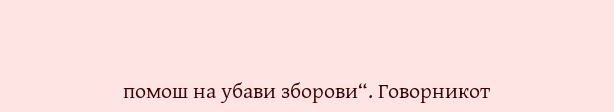помош на убави зборови“. Говорникот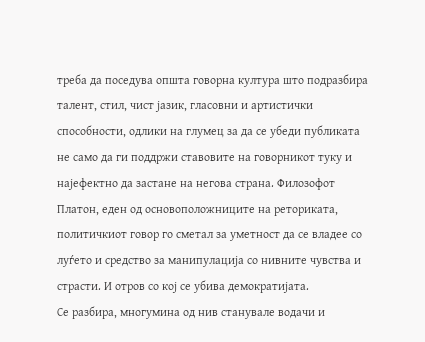треба да поседува општа говорна култура што подразбира талент, стил, чист јазик, гласовни и артистички способности, одлики на глумец за да се убеди публиката не само да ги поддржи ставовите на говорникот туку и најефектно да застане на негова страна. Филозофот Платон, еден од основоположниците на реториката, политичкиот говор го сметал за уметност да се владее со луѓето и средство за манипулација со нивните чувства и страсти. И отров со кој се убива демократијата.
Се разбира, многумина од нив станувале водачи и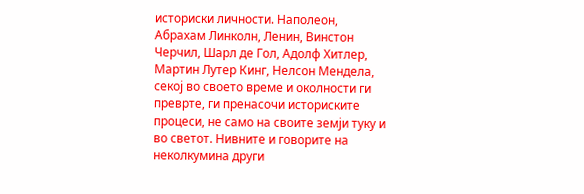историски личности. Наполеон, Абрахам Линколн, Ленин, Винстон Черчил, Шарл де Гол, Адолф Хитлер, Мартин Лутер Кинг, Нелсон Мендела, секој во своето време и околности ги преврте, ги пренасочи историските процеси, не само на своите земји туку и во светот. Нивните и говорите на неколкумина други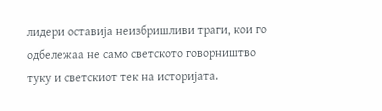лидери оставија неизбришливи траги, кои го одбележаa не само светското говорништво туку и светскиот тек на историјата.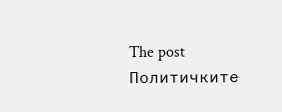The post Политичките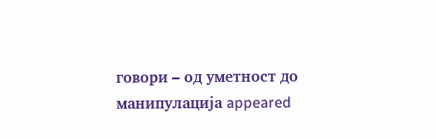говори – од уметност до манипулација appeared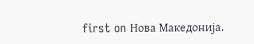first on Нова Македонија.